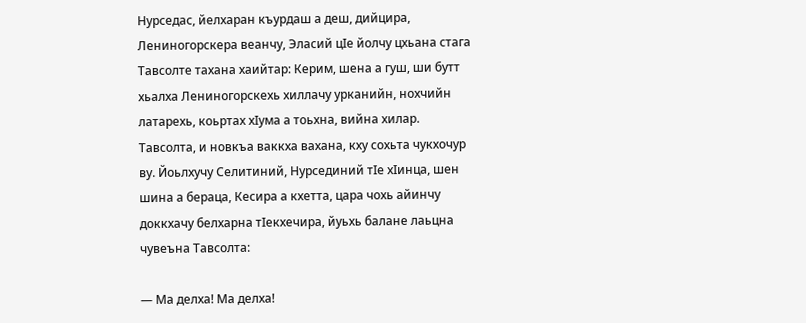Нурседас, йелхаран къурдаш а деш, дийцира, Лениногорскера веанчу, Эласий цIе йолчу цхьана стага Тавсолте тахана хаийтар: Керим, шена а гуш, ши бутт хьалха Лениногорскехь хиллачу урканийн, нохчийн латарехь, коьртах хIума а тоьхна, вийна хилар. Тавсолта, и новкъа ваккха вахана, кху сохьта чукхочур ву. Йоьлхучу Селитиний, Нурсединий тIе хIинца, шен шина а бераца, Кесира а кхетта, цара чохь айинчу доккхачу белхарна тIекхечира, йуьхь балане лаьцна чувеъна Тавсолта:

— Ма делха! Ма делха!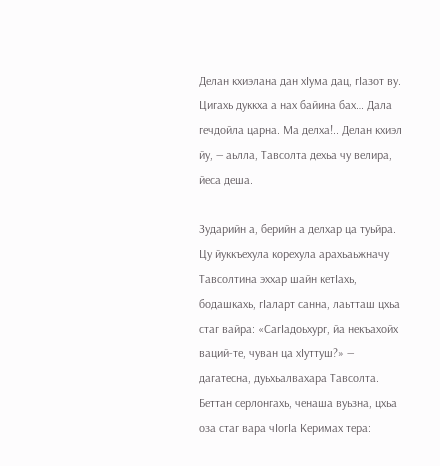Делан кхиэлана дан хIума дац, гIaзот ву. Цигахь дуккха а нах байина бах… Дала гечдойла царна. Ма делха!.. Делан кхиэл йу, — аьлла, Тавсолта дехьа чу велира, йеса деша.

Зударийн а, берийн а делхар ца туьйра. Цу йуккъехула корехула арахьаьжначу Тавсолтина эххар шайн кетIахь, бодашкахь, гIаларт санна, лаьтташ цхьа стаг вайра: «СагIадоьхург, йа некъахойх ваций-те, чуван ца хIуттуш?» — дагатесна, дуьхьалвахара Тавсолта. Беттан серлонгахь, ченаша вуьзна, цхьа оза стаг вара чIогIа Керимах тера: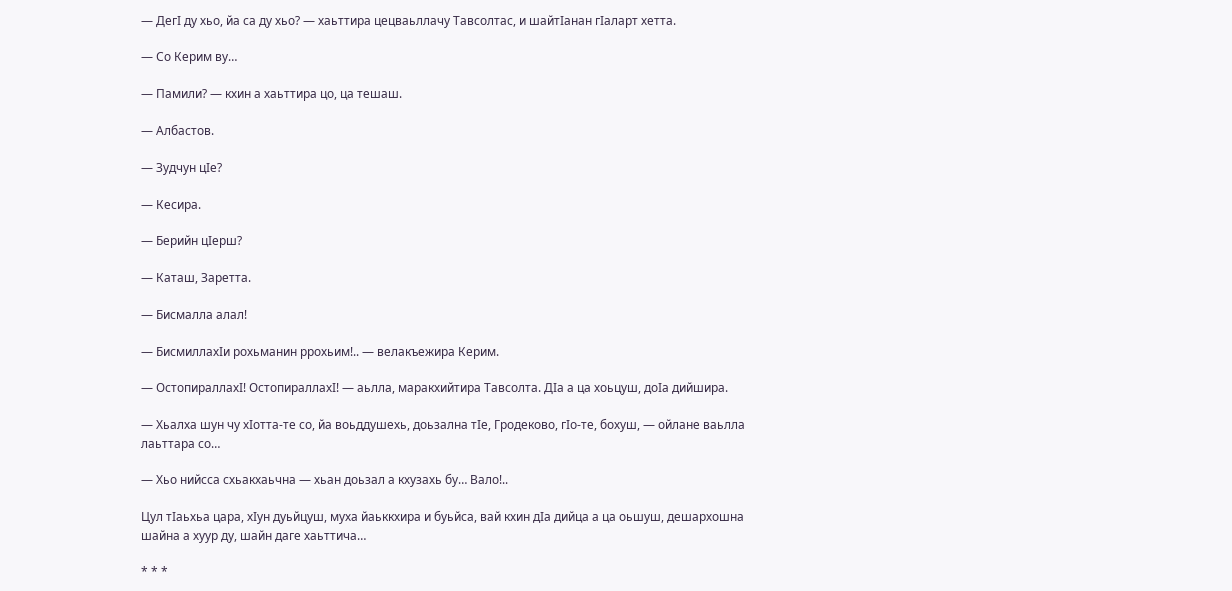— ДегI ду хьо, йа са ду хьо? — хаьттира цецваьллачу Тавсолтас, и шайтIанан гIаларт хетта.

— Со Керим ву…

— Памили? — кхин а хаьттира цо, ца тешаш.

— Албастов.

— Зудчун цIе?

— Кесира.

— Берийн цIерш?

— Каташ, Заретта.

— Бисмалла алал!

— БисмиллахIи рохьманин ррохьим!.. — велакъежира Керим.

— ОстопираллахI! ОстопираллахI! — аьлла, маракхийтира Тавсолта. ДIа а ца хоьцуш, доIа дийшира.

— Хьалха шун чу хIотта-те со, йа воьддушехь, доьзална тIе, Гродеково, гIo-те, бохуш, — ойлане ваьлла лаьттара со…

— Хьо нийсса схьакхаьчна — хьан доьзал а кхузахь бу… Вало!..

Цул тIаьхьа цара, хIун дуьйцуш, муха йаьккхира и буьйса, вай кхин дIа дийца а ца оьшуш, дешархошна шайна а хуур ду, шайн даге хаьттича…

* * *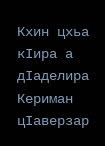Кхин цхьа кIира а дIаделира Кериман цIаверзар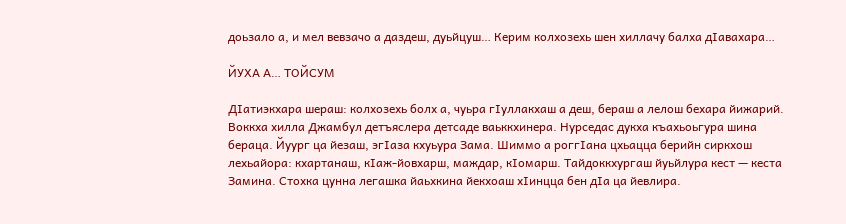доьзало а, и мел вевзачо а даздеш, дуьйцуш… Керим колхозехь шен хиллачу балха дIавахара…

ЙУХА А… ТОЙСУМ

ДIатиэкхара шераш: колхозехь болх а, чуьра гIуллакхаш а деш, бераш а лелош бехара йижарий. Воккха хилла Джамбул детъяслера детсаде ваьккхинера. Нурседас дукха къахьоьгура шина бераца. Йуург ца йезаш, эгIаза кхуьура Зама. Шиммо а роггIана цхьацца берийн сиркхош лехьайора: кхартанаш, кIаж-йовхарш, маждар, кIомарш. Тайдоккхургаш йуьйлура кест — кеста Замина. Стохка цунна легашка йаьхкина йекхоаш хIинцца бен дIа ца йевлира.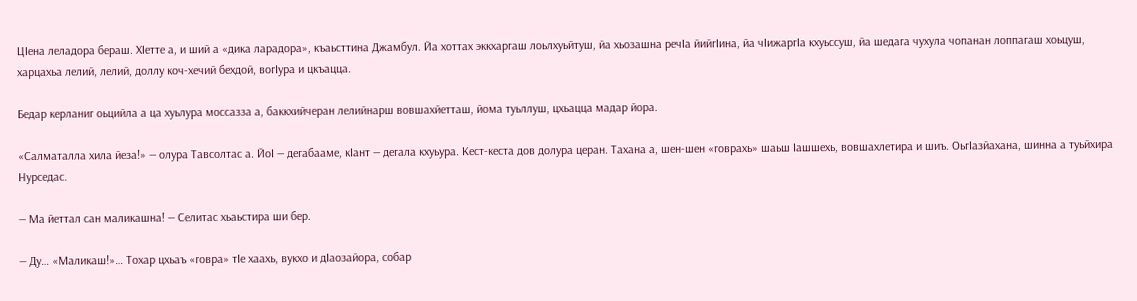ЦIена леладора бераш. ХIетте а, и ший а «дика ларадора», къаьсттина Джамбул. Йа хоттах эккхаргаш лоьлхуьйтуш, йа хьозашна речIа йийгIина, йа чIижаргIа кхуьссуш, йа шедага чухула чопанан лоппагаш хоьцуш, харцахьа лелий, лелий, доллу коч-хечий бехдой, вогIура и цкъацца.

Бедар керланиг оьцийла а ца хуьлура моссазза а, баккхийчеран лелийнарш вовшахйетташ, йома туьллуш, цхьацца мадар йора.

«Салматалла хила йеза!» — олура Тавсолтас а. ЙоI — дегабааме, кIант — дегала кхуьура. Кест-кеста дов долура церан. Тахана а, шен-шен «говрахь» шаьш Iашшехь, вовшахлетира и шиъ. ОьгIазйахана, шинна а туьйхира Нурседас.

— Ма йеттал сан маликашна! — Селитас хьаьстира ши бер.

— Ду… «Маликаш!»… Тохар цхьаъ «говра» тIе хаахь, вукхо и дIаозайора, собар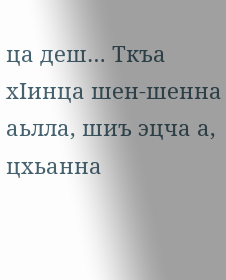ца деш… Ткъа хIинца шен-шенна аьлла, шиъ эцча а, цхьанна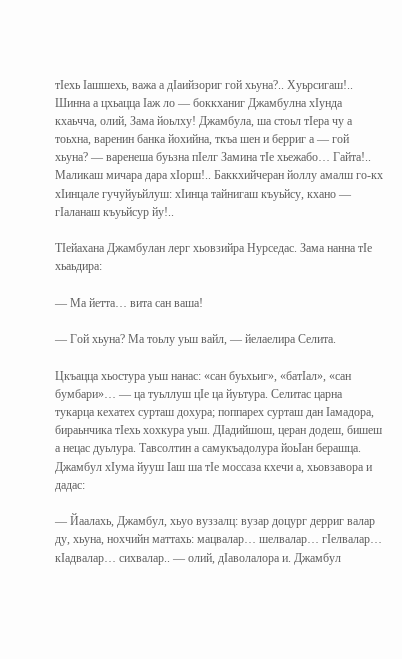тIехь Iашшехь, важа а дIаийзориг гой хьуна?.. Хуьрсигаш!.. Шинна а цхьацца Iаж ло — боккханиг Джамбулна хIунда кхаьчча, олий, Зама йоьлху! Джамбула, ша стоьл тIера чу а тоьхна, варенин банка йохийна, ткъа шен и берриг а — гой хьуна? — варенеша буьзна пIелг Замина тIе хьежабо… Гайта!.. Маликаш мичара дара хIорш!.. Баккхийчеран йоллу амалш го-кх хIинцале гучуйуьйлуш: хIинца тайнигаш къуьйсу, кхано — гIаланаш къуьйсур йу!..

ТIейахана Джамбулан лерг хьовзийра Нурседас. Зама нанна тIе хьаьдира:

— Ма йетта… вита сан ваша!

— Гой хьуна? Ма тоьлу уьш вайл, — йелаелира Селита.

Цкъацца хьостура уьш нанас: «сан буьхьиг», «батIал», «сан бумбари»… — ца туьллуш цIе ца йуьтура. Селитас царна тукарца кехатех сурташ дохура; поппарех сурташ дан Iамадора, бираьнчика тIехь хохкура уьш. ДIадийшош, церан додеш, бишеш а нецас дуьлура. Тавсолтин а самукъадолура йоьIан берашца. Джамбул хIума йууш Iаш ша тIе моссаза кхечи а, хьовзавора и дадас:

— Йаалахь, Джамбул, хьуо вуззалц: вузар доцург дерриг валар ду, хьуна, нохчийн маттахь: мацвалар… шелвалар… гIелвалар… кIадвалар… сихвалар.. — олий, дIаволалора и. Джамбул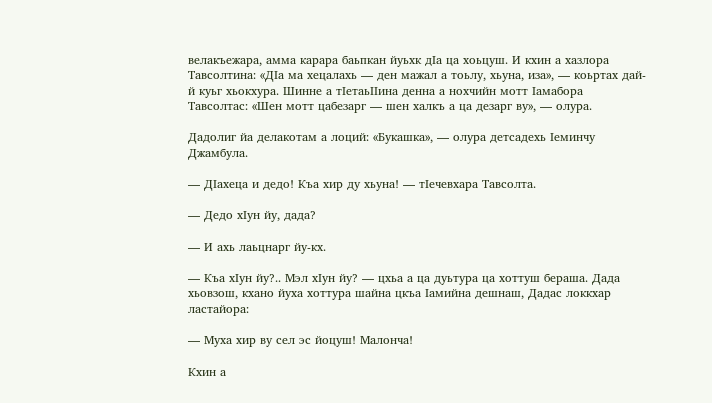велакъежара, амма карара баьпкан йуьхк дIа ца хоьцуш. И кхин а хазлора Тавсолтина: «ДIа ма хецалахь — ден мажал а тоьлу, хьуна, иза», — коьртах дай-й куьг хьокхура. Шинне а тIетаьIIина денна а нохчийн мотт Iамабора Тавсолтас: «Шен мотт цабезарг — шен халкъ а ца дезарг ву», — олура.

Дадолиг йа делакотам а лоций: «Букашка», — олура детсадехь Iеминчу Джамбула.

— ДIахеца и дедо! Къа хир ду хьуна! — тIечевхара Тавсолта.

— Дедо хIун йу, дада?

— И ахь лаьцнарг йу-кх.

— Къа хIун йу?.. Мэл хIун йу? — цхьа а ца дуьтура ца хоттуш бераша. Дада хьовзош, кхано йуха хоттура шайна цкъа Iамийна дешнаш, Дадас локкхар ластайора:

— Муха хир ву сел эс йоцуш! Малонча!

Кхин а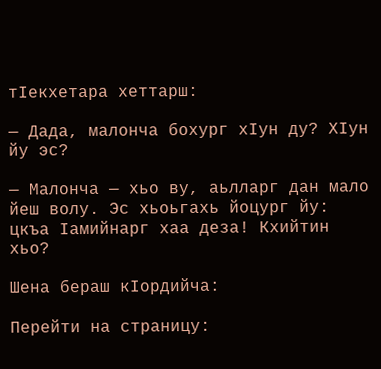тIекхетара хеттарш:

— Дада, малонча бохург хIун ду? ХIун йу эс?

— Малонча — хьо ву, аьлларг дан мало йеш волу. Эс хьоьгахь йоцург йу: цкъа Iамийнарг хаа деза! Кхийтин хьо?

Шена бераш кIордийча:

Перейти на страницу: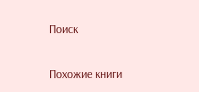Поиск

Похожие книги